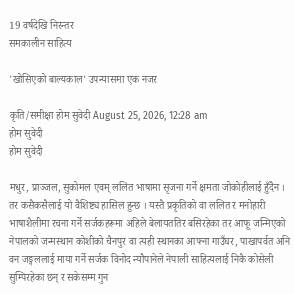19 वर्षदेखि निरन्तर
समकालीन साहित्य

'खोसिएको बाल्यकाल' उपन्यासमा एक नजर

कृति/समीक्षा होम सुवेदी August 25, 2026, 12:28 am
होम सुवेदी
होम सुवेदी

मधुर, प्राञ्जल, सुकोमल एवम् ललित भाषामा सृजना गर्ने क्षमता जोकोहीलाई हुँदैन । तर कसैकसैलाई यो वैशिष्ट्य हासिल हुन्छ । यस्तै प्रकृतिको वा ललित र मनोहारी भाषाशैलीमा रचना गर्ने सर्जकहरूमा अहिले बेलायततिर बसिरहेका तर आफू जन्मिएको नेपालको जन्मस्थान कोशीको चैनपुर वा त्यही स्थानका आफ्ना गाउँघर, पाखापर्वत अनि वन जङ्गललाई माया गर्ने सर्जक विनोद न्यौपानेले नेपाली साहित्यलाई निकै कोसेली सुम्पिरहेका छन् र सकेसम्म गुन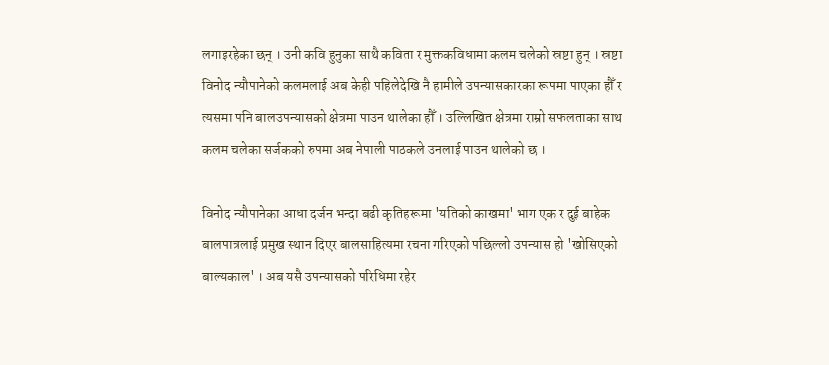लगाइरहेका छन् । उनी कवि हुनुका साथै कविता र मुक्तकविधामा कलम चलेको स्रष्टा हुन् । स्रष्टा विनोद न्यौपानेको कलमलाई अब केही पहिलेदेखि नै हामीले उपन्यासकारका रूपमा पाएका हौँ र त्यसमा पनि बालउपन्यासको क्षेत्रमा पाउन थालेका हौँ । उल्लिखित क्षेत्रमा राम्रो सफलताका साथ कलम चलेका सर्जकको रुपमा अब नेपाली पाठकले उनलाई पाउन थालेको छ ।

विनोद न्यौपानेका आधा दर्जन भन्दा बढी कृतिहरूमा 'यतिको काखमा' भाग एक र दुई बाहेक बालपात्रलाई प्रमुख स्थान दिएर बालसाहित्यमा रचना गरिएको पछिल्लो उपन्यास हो 'खोसिएको बाल्यकाल' । अब यसै उपन्यासको परिधिमा रहेर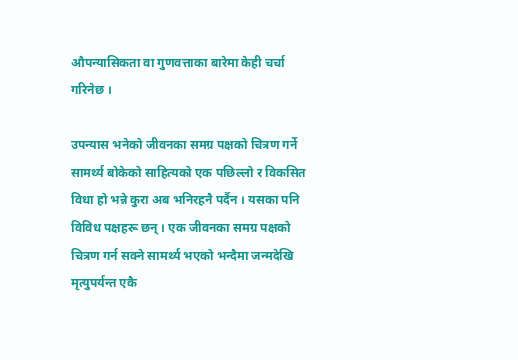औपन्यासिकता वा गुणवत्ताका बारेमा केही चर्चा गरिनेछ ।

उपन्यास भनेको जीवनका समग्र पक्षको चित्रण गर्ने सामर्थ्य बोकेको साहित्यको एक पछिल्लो र विकसित विधा हो भन्ने कुरा अब भनिरहनै पर्दैन । यसका पनि विविध पक्षहरू छन् । एक जीवनका समग्र पक्षको चित्रण गर्न सक्ने सामर्थ्य भएको भन्दैमा जन्मदेखि मृत्युपर्यन्त एकै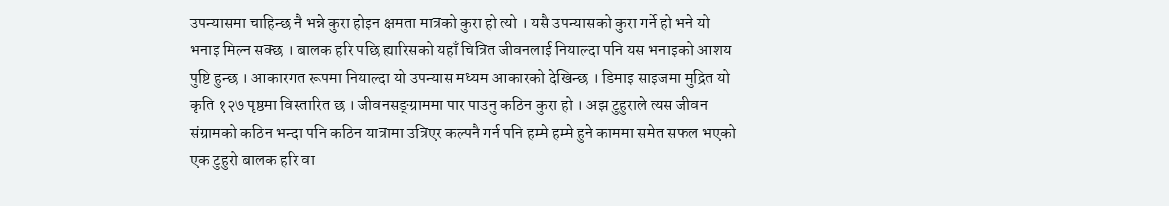उपन्यासमा चाहिन्छ नै भन्ने कुरा होइन क्षमता मात्रको कुरा हो त्यो । यसै उपन्यासको कुरा गर्ने हो भने यो भनाइ मिल्न सक्छ । बालक हरि पछि ह्यारिसको यहाँ चित्रित जीवनलाई नियाल्दा पनि यस भनाइको आशय पुष्टि हुन्छ । आकारगत रूपमा नियाल्दा यो उपन्यास मध्यम आकारको देखिन्छ । डिमाइ साइजमा मुद्रित यो कृति १२७ पृष्ठमा विस्तारित छ । जीवनसङ्ग्राममा पार पाउनु कठिन कुरा हो । अझ टुहुराले त्यस जीवन संग्रामको कठिन भन्दा पनि कठिन यात्रामा उत्रिएर कल्पनै गर्न पनि हम्मे हम्मे हुने काममा समेत सफल भएको एक टुहुरो बालक हरि वा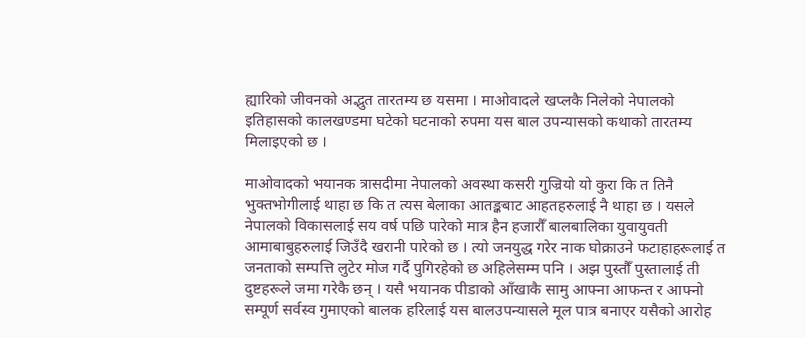ह्यारिको जीवनको अद्भुत तारतम्य छ यसमा । माओवादले खप्लकै निलेको नेपालको इतिहासको कालखण्डमा घटेको घटनाको रुपमा यस बाल उपन्यासको कथाको तारतम्य मिलाइएको छ ।

माओवादको भयानक त्रासदीमा नेपालको अवस्था कसरी गुज्रियो यो कुरा कि त तिनै भुक्तभोगीलाई थाहा छ कि त त्यस बेलाका आतङ्कबाट आहतहरुलाई नै थाहा छ । यसले नेपालको विकासलाई सय वर्ष पछि पारेको मात्र हैन हजारौँ बालबालिका युवायुवती आमाबाबुहरुलाई जिउँदै खरानी पारेको छ । त्यो जनयुद्ध गरेर नाक घोक्राउने फटाहाहरूलाई त जनताको सम्पत्ति लुटेर मोज गर्दै पुगिरहेको छ अहिलेसम्म पनि । अझ पुस्तौँ पुस्तालाई ती दुष्टहरूले जमा गरेकै छन् । यसै भयानक पीडाको आँखाकै सामु आफ्ना आफन्त र आफ्नो सम्पूर्ण सर्वस्व गुमाएको बालक हरिलाई यस बालउपन्यासले मूल पात्र बनाएर यसैको आरोह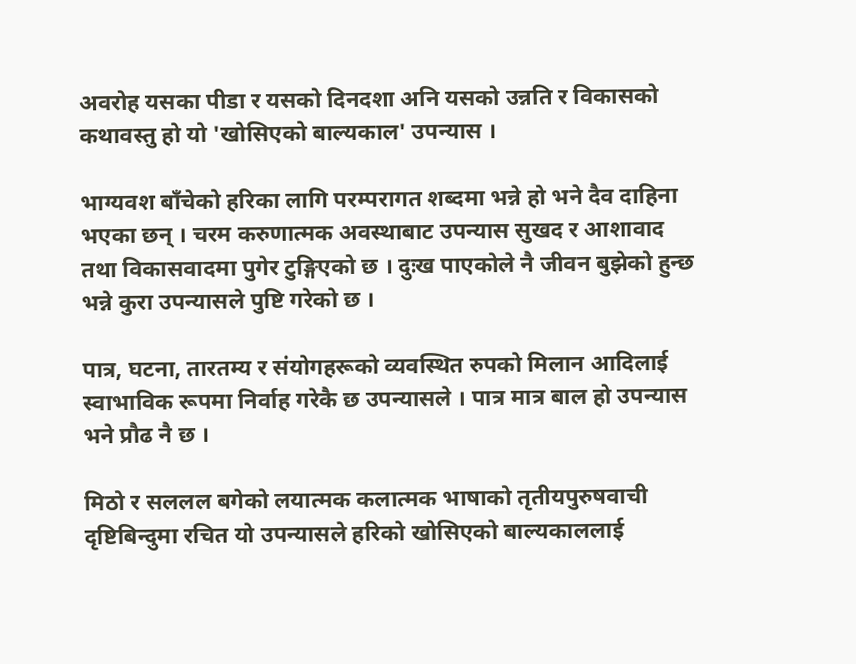अवरोह यसका पीडा र यसको दिनदशा अनि यसको उन्नति र विकासको कथावस्तु हो यो 'खोसिएको बाल्यकाल' उपन्यास ।

भाग्यवश बाँचेको हरिका लागि परम्परागत शब्दमा भन्ने हो भने दैव दाहिना भएका छन् । चरम करुणात्मक अवस्थाबाट उपन्यास सुखद र आशावाद तथा विकासवादमा पुगेर टुङ्गिएको छ । दुःख पाएकोले नै जीवन बुझेको हुन्छ भन्ने कुरा उपन्यासले पुष्टि गरेको छ ।

पात्र, घटना, तारतम्य र संयोगहरूको व्यवस्थित रुपको मिलान आदिलाई स्वाभाविक रूपमा निर्वाह गरेकै छ उपन्यासले । पात्र मात्र बाल हो उपन्यास भने प्रौढ नै छ ।

मिठो र सललल बगेको लयात्मक कलात्मक भाषाको तृतीयपुरुषवाची दृष्टिबिन्दुमा रचित यो उपन्यासले हरिको खोसिएको बाल्यकाललाई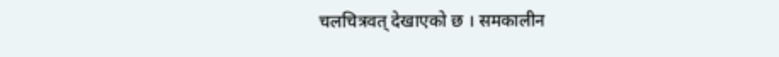चलचित्रवत् देखाएको छ । समकालीन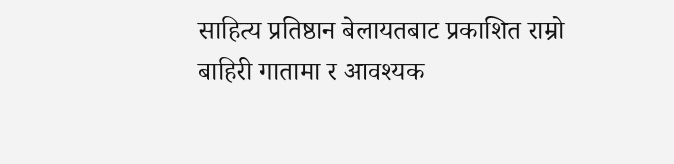साहित्य प्रतिष्ठान बेलायतबाट प्रकाशित राम्रो बाहिरी गातामा र आवश्यक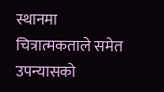स्थानमा चित्रात्मकताले समेत उपन्यासको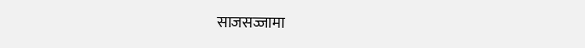साजसज्जामा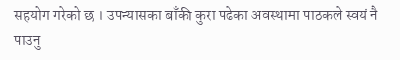सहयोग गरेको छ । उपन्यासका बाँकी कुरा पढेका अवस्थामा पाठकले स्वयं नै पाउनु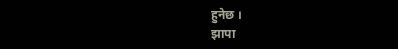हुनेछ ।
झापा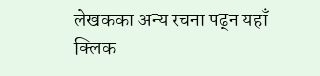लेखकका अन्य रचना पढ्न यहाँ क्लिक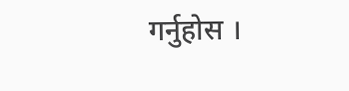गर्नुहोस ।